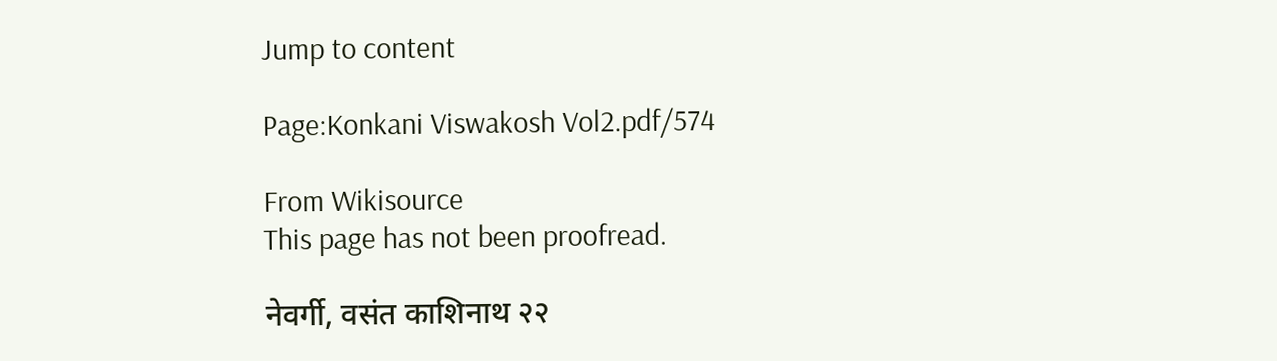Jump to content

Page:Konkani Viswakosh Vol2.pdf/574

From Wikisource
This page has not been proofread.

नेवर्गी, वसंत काशिनाथ २२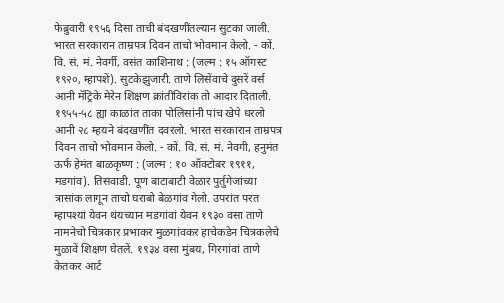फेब्रुवारी १९५६ दिसा ताची बंदखणींतल्यान सुटका जाली. भारत सरकारान ताम्रपत्र दिवन ताचो भोवमान केलो. - कों. वि. सं. मं. नेवर्गी, वसंत काशिनाथ : (जल्म : १५ ऑगस्ट १९२०, म्हापशें). सुटकेझुजारी. ताणे लिसेंवाचे दुसरें वर्स आनी मॅट्रिके मेरेन शिक्षण क्रांतीविरांक तो आदार दिताली. १९५५-५८ ह्या काळांत ताका पोलिसांनी पांच खेपे धरलो आनी २८ म्हयने बंदखणींत दवरलो. भारत सरकारान ताम्रपत्र दिवन ताचो भोवमान केलो. - कों. वि. सं. मं. नेवगी, हनुमंत ऊर्फ हेमंत बाळकृष्ण : (जल्म : १० ऑक्टोबर १९११, मडगांव). तिसवाडी. पूण बाटाबाटी वेळार पुर्तुगेजांच्या त्रासांक लागून ताचो घराबो बेळगांव गेलो. उपरांत परत म्हापश्यां येवन थंयच्यान मडगांवां येवन १९३० वसा ताणे नामनेचो चित्रकार प्रभाकर मुळगांवकर हाचेकडेन चित्रकलेचे मुळावें शिक्षण घेतलें. १९३४ वसा मुंबय, गिरगांवां ताणे केतकर आर्ट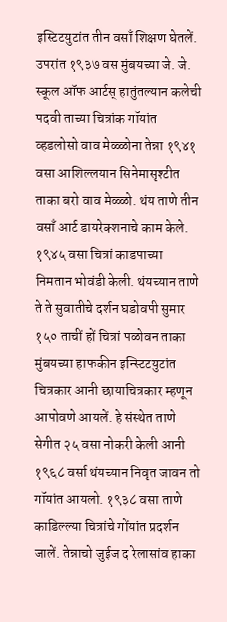इस्टिटयुटांत तीन वसाँ शिक्षण घेतलें. उपरांत १९३७ वस मुंबयच्या जे. जे. स्कूल ऑफ आर्टस् हातुंतल्यान कलेची पदवी ताच्या चित्रांक गॉयांत व्हडलोसो वाव मेळ्ळोना तेन्ना १९४१ वसा आशिल्लयान सिनेमासृश्टीत ताका बरो वाव मेळ्ळो. थंय ताणे तीन वसाँ आर्ट डायरेक्शनाचे काम केले. १९४५ वसा चित्रां काडपाच्या निमतान भोवंडी केली. थंयच्यान ताणे ते ते सुवातीचे दर्शन घडोवपी सुमार १५० ताचीं हों चित्रां पळोवन ताका मुंबयच्या हाफकीन इन्स्टिटयुटांत चित्रकार आनी छायाचित्रकार म्हणून आपोवणे आयलें. हे संस्थेत ताणे सेगीत २५ वसा नोकरी केली आनी १९६८ वर्सा थंयच्यान निवृत जावन तो गॉयांत आयलो. १९३८ वसा ताणे काडिल्ल्या चित्रांचे गोंयांत प्रदर्शन जालें. तेन्नाचो जुईज द रेलासांव हाका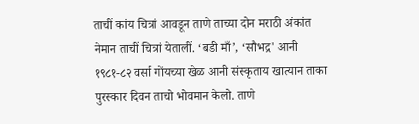ताचीं कांय चित्रां आवडून ताणे ताच्या दोन मराठी अंकांत नेमान ताचीं चित्रां येतालीं. ‘बडी माँ’, ‘सौभद्र' आनी १९८१-८२ वर्सा गोंयच्या खेळ आनी संस्कृताय खात्यान ताका पुरस्कार दिवन ताचो भोवमान केलो. ताणे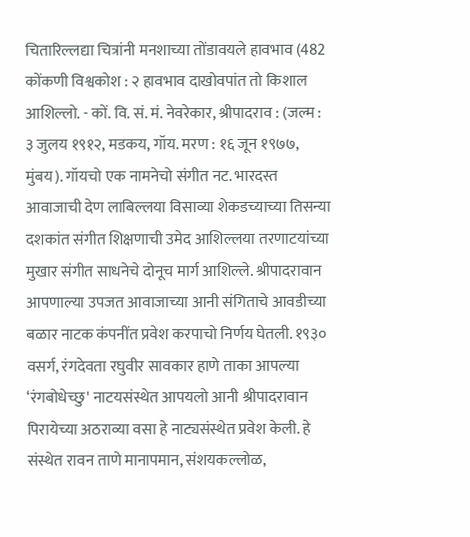चितारिल्लद्या चित्रांनी मनशाच्या तोंडावयले हावभाव (482 कोंकणी विश्वकोश : २ हावभाव दाखोवपांत तो किशाल आशिल्लो. - कों. वि. सं. मं. नेवरेकार, श्रीपादराव : (जल्म : ३ जुलय १९१२, मडकय, गॉय. मरण : १६ जून १९७७, मुंबय). गॉयचो एक नामनेचो संगीत नट. भारदस्त आवाजाची देण लाबिल्लया विसाव्या शेकडच्याच्या तिसन्या दशकांत संगीत शिक्षणाची उमेद आशिल्लया तरणाटयांच्या मुखार संगीत साधनेचे दोनूच मार्ग आशिल्ले. श्रीपादरावान आपणाल्या उपजत आवाजाच्या आनी संगिताचे आवडीच्या बळार नाटक कंपनींत प्रवेश करपाचो निर्णय घेतली. १९३० वसर्ग, रंगदेवता रघुवीर सावकार हाणे ताका आपल्या ‘रंगबोधेच्छु' नाटयसंस्थेत आपयलो आनी श्रीपादरावान पिरायेच्या अठराव्या वसा हे नाट्यसंस्थेत प्रवेश केली. हे संस्थेत रावन ताणे मानापमान, संशयकल्लोळ,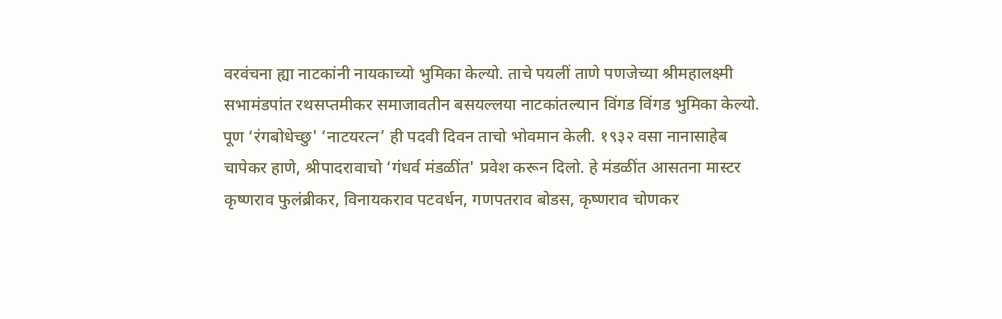वरवंचना ह्या नाटकांनी नायकाच्यो भुमिका केल्यो. ताचे पयलीं ताणे पणजेच्या श्रीमहालक्ष्मी सभामंडपांत रथसप्तमीकर समाजावतीन बसयल्लया नाटकांतल्यान विंगड विंगड भुमिका केल्यो. पूण ‘रंगबोधेच्छु' ‘नाटयरत्न’ ही पदवी दिवन ताचो भोवमान केली. १९३२ वसा नानासाहेब चापेकर हाणे, श्रीपादरावाचो ‘गंधर्व मंडळींत' प्रवेश करून दिलो. हे मंडळींत आसतना मास्टर कृष्णराव फुलंब्रीकर, विनायकराव पटवर्धन, गणपतराव बोडस, कृष्णराव चोणकर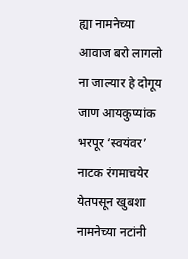ह्या नामनेच्या आवाज बरो लागलो ना जाल्यार हे दोगूय जाण आयकुप्यांक भरपूर ‘स्वयंवर’ नाटक रंगमाचयेर येतपसून खुबशा नामनेच्या नटांनी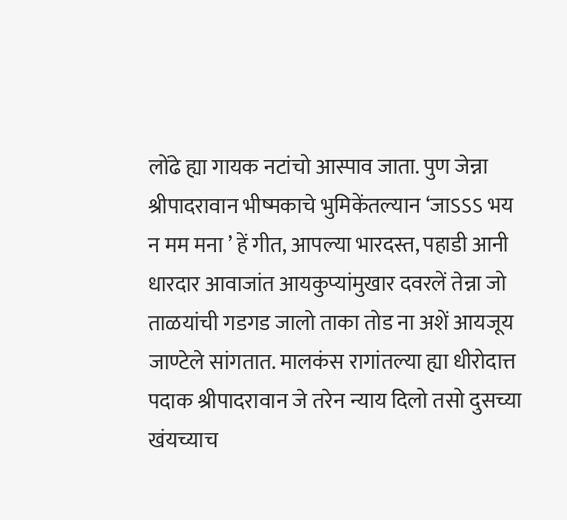लोंढे ह्या गायक नटांचो आस्पाव जाता. पुण जेन्ना श्रीपादरावान भीष्मकाचे भुमिकेंतल्यान ‘जाऽऽऽ भय न मम मना ’ हें गीत, आपल्या भारदस्त, पहाडी आनी धारदार आवाजांत आयकुप्यांमुखार दवरलें तेन्ना जो ताळयांची गडगड जालो ताका तोड ना अशें आयजूय जाण्टेले सांगतात. मालकंस रागांतल्या ह्या धीरोदात्त पदाक श्रीपादरावान जे तरेन न्याय दिलो तसो दुसच्या खंयच्याच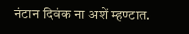नंटान दिवंक ना अशें म्हण्टात.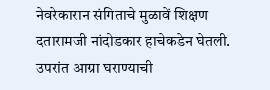नेवरेकारान संगिताचे मुळावें शिक्षण दतारामजी नांदोडकार हाचेकडेन घेतली. उपरांत आग्रा घराण्याची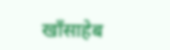खाँसाहेब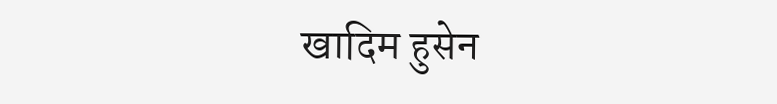खादिम हुसेन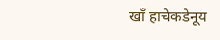खाँ हाचेकडेनूय